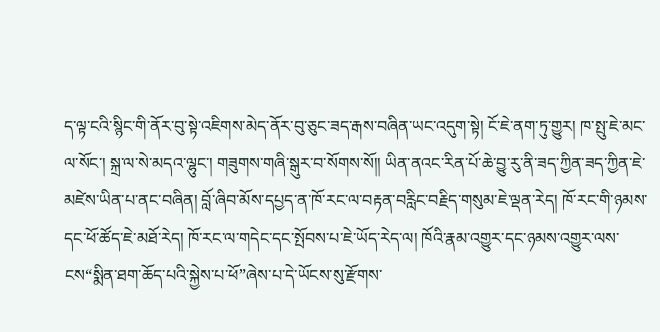ད་ལྟ་ངའི་སྙིང་གི་ནོར་བུ་སྟེ་འཇིགས་མེད་ནོར་བུ་ཅུང་ཟད་རྒས་བཞིན་ཡང་འདུག་སྟེ། ངོ་ཇེ་ནག་ཏུ་གྱུར། ཁ་སྤུ་ཇེ་མང་ལ་སོང་། སྐྲ་ལ་སེ་མདའ་ལྷུང་། གཟུགས་གཞི་སྒུར་བ་སོགས་སོ།། ཡིན་ནའང་རིན་པོ་ཆེ་བྱུ་རུ་ནི་ཟད་ཀྱིན་ཟད་ཀྱིན་ཇེ་མཛེས་ཡིན་པ་ནང་བཞིན། བློ་ཞིབ་མོས་དཔྱད་ན་ཁོ་རང་ལ་བརྟན་བརླིང་བརྗིད་གསུམ་ཇེ་ལྡན་རེད། ཁོ་རང་གི་ཉམས་དང་ཕོ་ཚོད་ཇེ་མཐོ་རེད། ཁོ་རང་ལ་གདེང་དང་སྤོབས་པ་ཇེ་ཡོད་རེད་ལ། ཁོའི་རྣམ་འགྱུར་དང་ཉམས་འགྱུར་ལས་ངས“སྨིན་ཐག་ཆོད་པའི་སྐྱེས་པ་ཕོ”ཞེས་པ་དེ་ཡོངས་སུ་རྫོགས་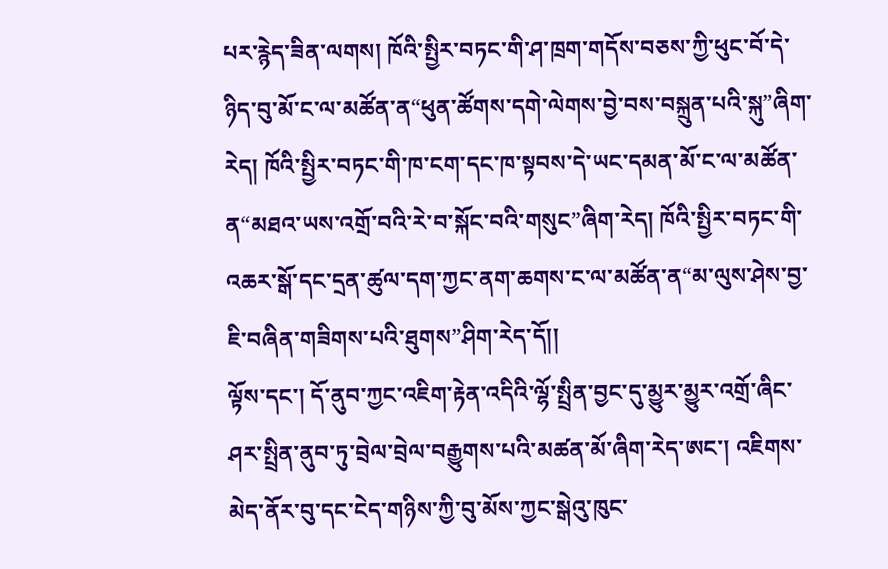པར་རྙེད་ཟིན་ལགས། ཁོའི་སྤྱིར་བཏང་གི་ཤ་ཁྲག་གདོས་བཅས་ཀྱི་ཕུང་བོ་དེ་ཉིད་བུ་མོ་ང་ལ་མཚོན་ན“ཕུན་ཚོགས་དགེ་ལེགས་བྱེ་བས་བསྐྲུན་པའི་སྐུ”ཞིག་རེད། ཁོའི་སྤྱིར་བཏང་གི་ཁ་ངག་དང་ཁ་སྟབས་དེ་ཡང་དམན་མོ་ང་ལ་མཚོན་ན“མཐའ་ཡས་འགྲོ་བའི་རེ་བ་སྐོང་བའི་གསུང”ཞིག་རེད། ཁོའི་སྤྱིར་བཏང་གི་འཆར་སྒོ་དང་དྲན་ཚུལ་དག་ཀྱང་ནག་ཆགས་ང་ལ་མཚོན་ན“མ་ལུས་ཤེས་བྱ་ཇི་བཞིན་གཟིགས་པའི་ཐུགས”ཤིག་རེད་དོ།།
ལྟོས་དང་། དོ་ནུབ་ཀྱང་འཇིག་རྟེན་འདིའི་ལྷོ་སྤྲིན་བྱང་དུ་མྱུར་མྱུར་འགྲོ་ཞིང་ཤར་སྤྲིན་ནུབ་ཏུ་བྲེལ་བྲེལ་བརྒྱུགས་པའི་མཚན་མོ་ཞིག་རེད་ཨང་། འཇིགས་མེད་ནོར་བུ་དང་ངེད་གཉིས་ཀྱི་བུ་མོས་ཀྱང་སྒེའུ་ཁུང་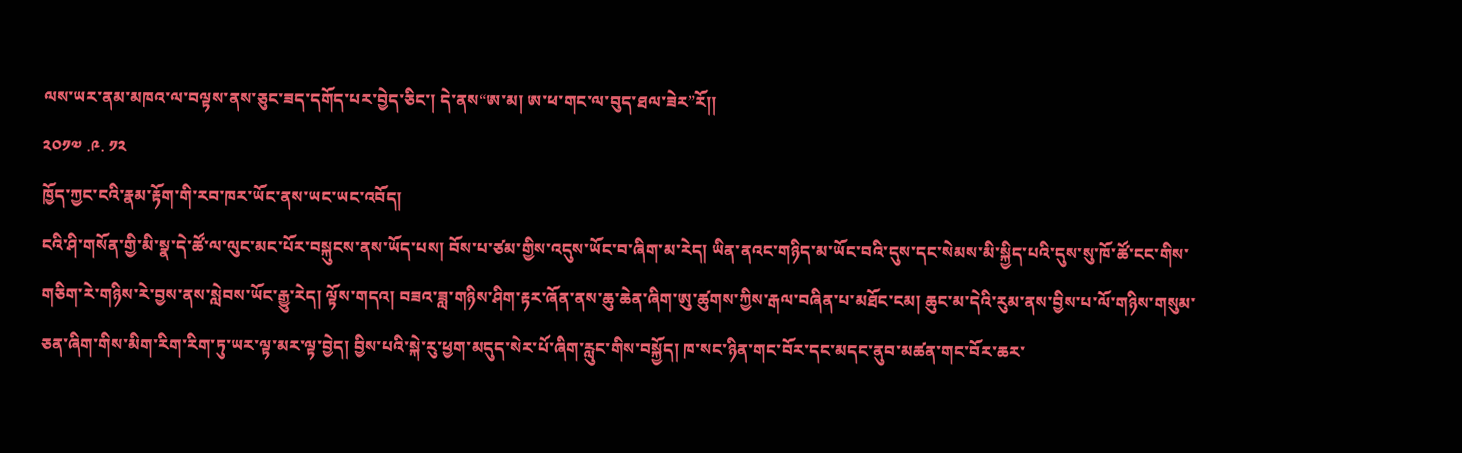ལས་ཡར་ནམ་མཁའ་ལ་བལྟས་ནས་ཅུང་ཟད་དགོད་པར་བྱེད་ཅིང་། དེ་ནས“ཨ་མ། ཨ་ཕ་གང་ལ་བུད་ཐལ་ཟེར”རོ།།
༢༠༡༧ .༩. ༡༢
ཁྱོད་ཀྱང་ངའི་རྣམ་རྟོག་གི་རབ་ཁར་ཡོང་ནས་ཡང་ཡང་འབོད།
ངའི་ཤི་གསོན་གྱི་མི་སྣ་དེ་ཚོ་ལ་ལུང་མང་པོར་བསྐུངས་ནས་ཡོད་པས། བོས་པ་ཙམ་གྱིས་འདུས་ཡོང་བ་ཞིག་མ་རེད། ཡིན་ནའང་གཉིད་མ་ཡོང་བའི་དུས་དང་སེམས་མི་སྐྱིད་པའི་དུས་སུ་ཁོ་ཚོ་ངང་གིས་གཅིག་རེ་གཉིས་རེ་བྱས་ནས་སླེབས་ཡོང་རྒྱུ་རེད། ལྟོས་གདའ། བཟའ་ཟླ་གཉིས་ཤིག་རྟར་ཞོན་ནས་ཆུ་ཆེན་ཞིག་ཨུ་ཚུགས་ཀྱིས་རྒལ་བཞིན་པ་མཐོང་ངམ། ཆུང་མ་དེའི་རུམ་ནས་བྱིས་པ་ལོ་གཉིས་གསུམ་ཅན་ཞིག་གིས་མིག་རིག་རིག་ཏུ་ཡར་ལྟ་མར་ལྟ་བྱེད། བྱིས་པའི་སྐེ་རུ་ཕྱག་མདུད་སེར་པོ་ཞིག་རླུང་གིས་བསྐྱོད། ཁ་སང་ཉིན་གང་བོར་དང་མདང་ནུབ་མཚན་གང་བོར་ཆར་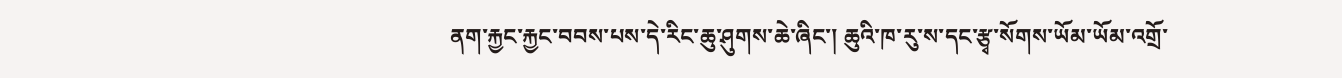ནག་རྐྱང་རྐྱང་བབས་པས་དེ་རིང་ཆུ་ཤུགས་ཆེ་ཞིང་། ཆུའི་ཁ་རུ་ས་དང་རྩྭ་སོགས་ཡོམ་ཡོམ་འགྲོ་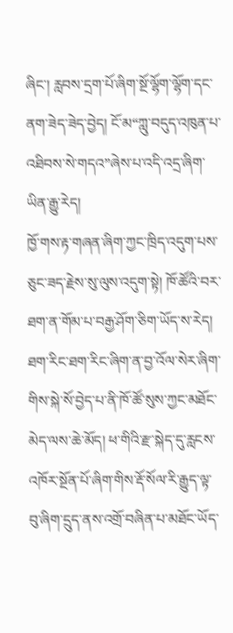ཞིང་། རླབས་དྲག་པོ་ཞིག་སྔོ་ལྷོག་ལྷོག་དང་ནག་ཟེད་ཟེད་བྱེད། ངོ་མ“ཀླུ་བདུད་འཁུན་པ་འཐིབས་སེ་གདའ”ཞེས་པ་འདི་འདྲ་ཞིག་ཡིན་རྒྱུ་རེད།
ཁྱོ་གས་རྟ་གཞན་ཞིག་ཀྱང་ཁྲིད་འདུག་པས་ཅུང་ཟད་རྗེས་སུ་ལུས་འདུག་སྟེ། ཁོ་ཚོའི་བར་ཐག་ན་གོམ་པ་བརྒྱ་ཤོག་ཅིག་ཡོད་ས་རེད། ཐག་རིང་ཐག་རིང་ཞིག་ན་བྱ་འོལ་སེར་ཞིག་གིས་སྐེ་སོ་བྱེད་པ་ནི་ཁོ་ཚོ་སུས་ཀྱང་མཐོང་མེད་ལས་ཆེ་མོད། ཕ་གིའི་རྫ་སྐེད་དུ་རླངས་འཁོར་སྔོན་པོ་ཞིག་གིས་རྡོ་སོལ་རི་རྒྱུད་ལྟ་བུ་ཞིག་དྲུད་ནས་འགྲོ་བཞིན་པ་མཐོང་ཡོད་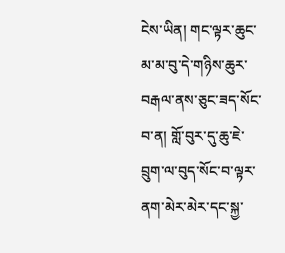ངེས་ཡིན། གང་ལྟར་ཆུང་མ་མ་བུ་དེ་གཉིས་ཆུར་བརྒལ་ནས་ཅུང་ཟད་སོང་བ་ན། གློ་བུར་དུ་ཆུ་ཇེ་བྲུག་ལ་བུད་སོང་བ་ལྟར་ནག་མེར་མེར་དང་སྐྱ་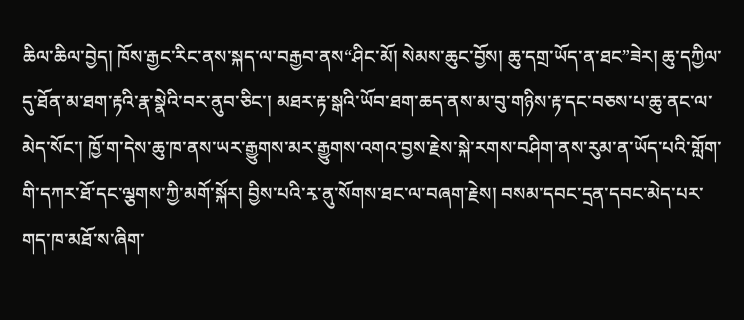ཆིལ་ཆིལ་བྱེད། ཁོས་རྒྱང་རིང་ནས་སྐད་ལ་བརྒྱབ་ནས“ཤིང་མོ། སེམས་ཆུང་བྱོས། ཆུ་དགྲ་ཡོད་ན་ཐང”ཟེར། ཆུ་དཀྱིལ་དུ་ཐོན་མ་ཐག་རྟའི་རྣ་སྣེའི་བར་ནུབ་ཅིང་། མཐར་རྟ་སྒའི་ཡོབ་ཐག་ཆད་ནས་མ་བུ་གཉིས་རྟ་དང་བཅས་པ་ཆུ་ནང་ལ་མེད་སོང་། ཁྱོ་ག་དེས་ཆུ་ཁ་ནས་ཡར་རྒྱུགས་མར་རྒྱུགས་འགའ་བྱས་རྗེས་སྐེ་རགས་བཤིག་ནས་རུམ་ན་ཡོད་པའི་གློག་གི་དཀར་ཐོ་དང་ལྕགས་ཀྱི་མགོ་སྐོར། བྱིས་པའི་རྭ་ནུ་སོགས་ཐང་ལ་བཞག་རྗེས། བསམ་དབང་དྲན་དབང་མེད་པར་གད་ཁ་མཐོ་ས་ཞིག་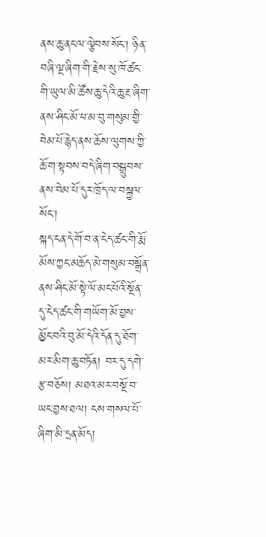ནས་ཆུ་ནང་ལ་ལྕེབས་སོང་། ཉིན་བཞི་ལྔ་ཞིག་གི་རྗེས་སུ་ཁོ་ཚང་གི་ཡུལ་མི་ཚོས་ཆུ་དེའི་ཆུ་རྔ་ཞིག་ནས་ཤིང་མོ་ཕ་མ་བུ་གསུམ་གྱི་བེམ་པོ་རྙེད་ནས་ཆོས་ལུགས་ཀྱི་ཆོ་ག་སྟབས་བདེ་ཞིག་བསྒྲུབས་ནས་བེམ་པོ་དུར་ཁྲོད་ལ་བསྐྱལ་སོང་།
སྐད་ངན་དེ་གོ་བ་ན་ངེད་ཚང་གི་རྨོ་མོས་ཀྱང་མཆོད་མེ་གསུམ་བསྒྲོན་ནས་ཤིང་མོ་སྟེ་ལོ་མང་པོའི་སྔོན་དུ་ངེད་ཚང་གི་གཡོག་མོ་བྱས་མྱོང་བའི་བུ་མོ་དེའི་དོན་དུ་ཐོག་མར་མིག་ཆུ་བཏོན། བར་དུ་དགེ་རྩ་བཅོས། མཐའ་མར་བསྔོ་བ་ཡང་བྱས་ཐལ། ངས་གསལ་པོ་ཞིག་མི་དྲན་མོད།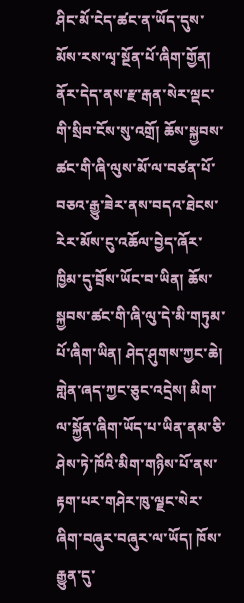ཤིང་མོ་ངེད་ཚང་ན་ཡོད་དུས་མོས་རས་ལྭ་སྔོན་པོ་ཞིག་གྱོན། ནོར་དེད་ནས་རྫ་རྒན་སེར་ལྡང་གི་སྲིབ་ངོས་སུ་འགྲོ། ཆོས་སྐྱབས་ཚང་གི་ཞི་ལུས་མོ་ལ་བཙན་པོ་བཅའ་རྒྱུ་ཟེར་ནས་བདའ་ཐེངས་རེར་མོས་ངུ་འཆོལ་བྱེད་ཞོར་ཁྱིམ་དུ་བྲོས་ཡོང་བ་ཡིན། ཆོས་སྐྱབས་ཚང་གི་ཞི་ལུ་དེ་མི་གཏུམ་པོ་ཞིག་ཡིན། ཤེད་ཤུགས་ཀྱང་ཆེ། གླེན་ཞད་ཀྱང་ཅུང་འདྲེས། མིག་ལ་སྐྱོན་ཞིག་ཡོད་པ་ཡིན་ནམ་ཅི་ཤེས་ཏེ་ཁོའི་མིག་གཉིས་པོ་ནས་རྟག་པར་གཤེར་ཁུ་ལྗང་སེར་ཞིག་བཞུར་བཞུར་ལ་ཡོད། ཁོས་རྒྱུན་དུ་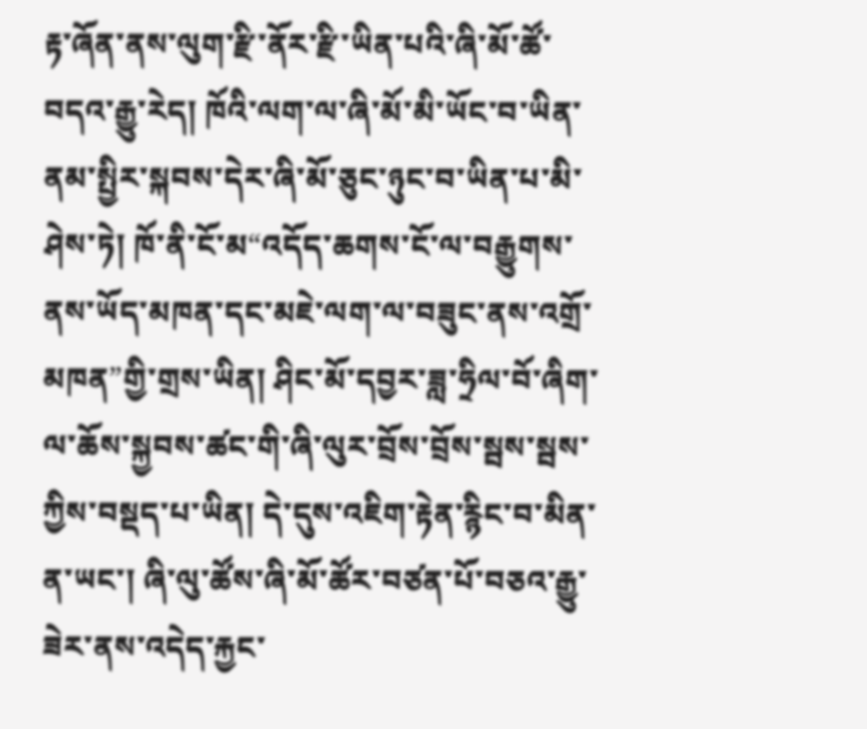རྟ་ཞོན་ནས་ལུག་རྫི་ནོར་རྫི་ཡིན་པའི་ཞི་མོ་ཚོ་བདའ་རྒྱུ་རེད། ཁོའི་ལག་ལ་ཞི་མོ་མི་ཡོང་བ་ཡིན་ནམ་སྤྱིར་སྐབས་དེར་ཞི་མོ་ཅུང་ཉུང་བ་ཡིན་པ་མི་ཤེས་ཏེ། ཁོ་ནི་ངོ་མ“འདོད་ཆགས་ངོ་ལ་བརྒྱུགས་ནས་ཡོད་མཁན་དང་མཇེ་ལག་ལ་བཟུང་ནས་འགྲོ་མཁན”གྱི་གྲས་ཡིན། ཤིང་མོ་དབྱར་ཟླ་ཧྲིལ་བོ་ཞིག་ལ་ཆོས་སྐྱབས་ཚང་གི་ཞི་ལུར་བྲོས་བྲོས་སྦས་སྦས་ཀྱིས་བསྡད་པ་ཡིན། དེ་དུས་འཇིག་རྟེན་རྙིང་བ་མིན་ན་ཡང་། ཞི་ལུ་ཚོས་ཞི་མོ་ཚོར་བཙན་པོ་བཅའ་རྒྱུ་ཟེར་ནས་འདེད་རྐྱང་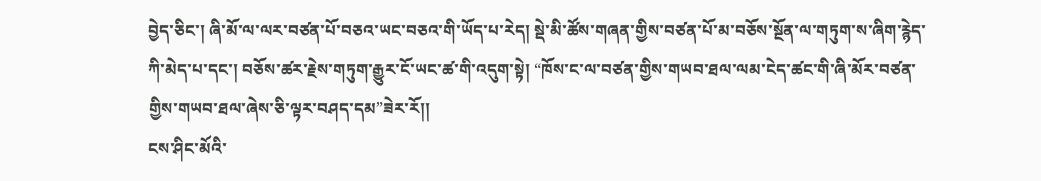བྱེད་ཅིང་། ཞི་མོ་ལ་ལར་བཙན་པོ་བཅའ་ཡང་བཅའ་གི་ཡོད་པ་རེད། སྡེ་མི་ཚོས་གཞན་གྱིས་བཙན་པོ་མ་བཅོས་སྔོན་ལ་གཏུག་ས་ཞིག་རྙེད་ཀི་མེད་པ་དང་། བཅོས་ཚར་རྗེས་གཏུག་རྒྱུར་ངོ་ཡང་ཚ་གི་འདུག་སྟེ། “ཁོས་ང་ལ་བཙན་གྱིས་གཡབ་ཐལ་ལམ་ངེད་ཚང་གི་ཞི་མོར་བཙན་གྱིས་གཡབ་ཐལ་ཞེས་ཅི་ལྟར་བཤད་དམ”ཟེར་རོ།།
ངས་ཤིང་མོའི་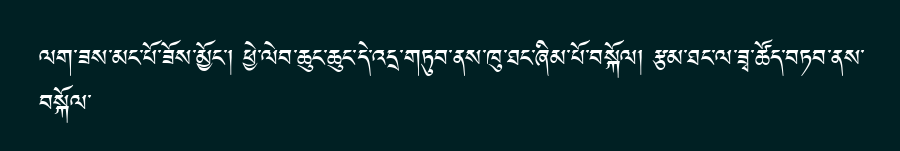ལག་ཟས་མང་པོ་ཟོས་མྱོང་། ཕྱེ་ལེབ་ཆུང་ཆུང་དེ་འདྲ་གཏུབ་ནས་ཁུ་ཐང་ཞིམ་པོ་བསྐོལ། རྩམ་ཐང་ལ་ཟྭ་ཚོད་བཏབ་ནས་བསྐོལ་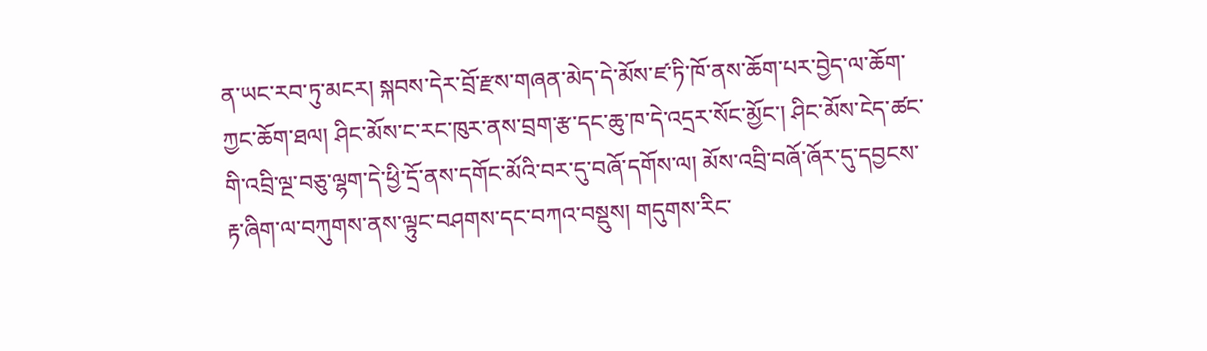ན་ཡང་རབ་ཏུ་མངར། སྐབས་དེར་བྲོ་རྫས་གཞན་མེད་དེ་མོས་ཛ་ཏི་ཁོ་ནས་ཆོག་པར་བྱེད་ལ་ཆོག་ཀྱང་ཆོག་ཐལ། ཤིང་མོས་ང་རང་ཁུར་ནས་བྲག་རྩ་དང་ཆུ་ཁ་དེ་འདྲར་སོང་མྱོང་། ཤིང་མོས་ངེད་ཚང་གི་འབྲི་ལྔ་བཅུ་ལྷག་དེ་ཕྱི་དྲོ་ནས་དགོང་མོའི་བར་དུ་བཞོ་དགོས་ལ། མོས་འབྲི་བཞོ་ཞོར་དུ་དབྱངས་རྟ་ཞིག་ལ་བཀུགས་ནས་ལྟུང་བཤགས་དང་བཀའ་བསྡུས། གདུགས་རིང་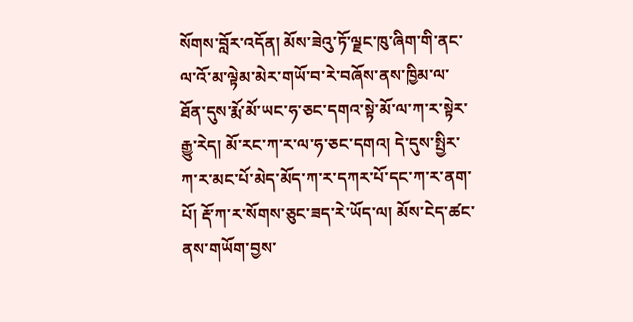སོགས་བློར་འདོན། མོས་ཟེའུ་ཏོ་ལྗང་ཁུ་ཞིག་གི་ནང་ལ་འོ་མ་ལྟེམ་མེར་གཡོ་བ་རེ་བཞོས་ནས་ཁྱིམ་ལ་ཐོན་དུས་རྨོ་མོ་ཡང་ཧ་ཅང་དགའ་སྟེ་མོ་ལ་ཀ་ར་སྟེར་རྒྱུ་རེད། མོ་རང་ཀ་ར་ལ་ཧ་ཅང་དགའ། དེ་དུས་སྤྱིར་ཀ་ར་མང་པོ་མེད་མོད་ཀ་ར་དཀར་པོ་དང་ཀ་ར་ནག་པོ། རྡོ་ཀ་ར་སོགས་ཅུང་ཟད་རེ་ཡོད་ལ། མོས་ངེད་ཚང་ནས་གཡོག་བྱས་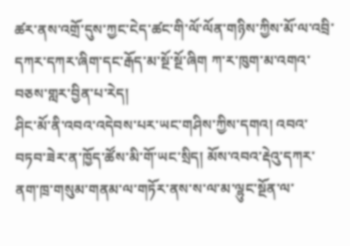ཚར་ནས་འགྲོ་དུས་ཀྱང་ངེད་ཚང་གི་ལོ་ལོན་གཉིས་ཀྱིས་མོ་ལ་འབྲི་དཀར་དཀར་ཞིག་དང་རྒོད་མ་སྔོ་སྔོ་ཞིག ཀ་ར་ཁུག་མ་འགའ་བཅས་གླར་བྱིན་པ་རེད།
ཤིང་མོ་ནི་འབའ་འདེབས་པར་ཡང་གཤིས་ཀྱིས་དགའ། འབའ་བཏབ་ཟེར་ན་ཁྱོད་ཚོས་མི་གོ་ཡང་སྲིད། མོས་འབའ་རྡེའུ་དཀར་ནག་ཁྲ་གསུམ་གནམ་ལ་གཏོར་ནས་ས་ལ་མ་ལྷུང་སྔོན་ལ་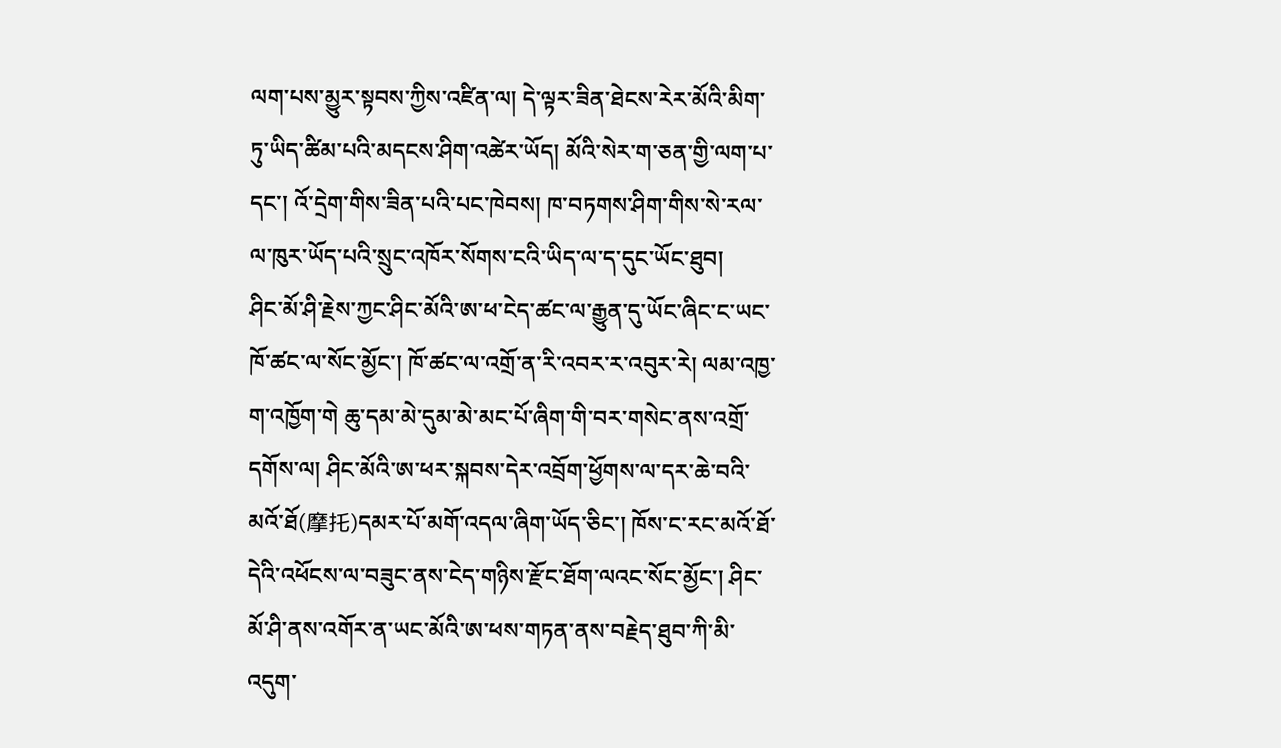ལག་པས་མྱུར་སྟབས་ཀྱིས་འཛིན་ལ། དེ་ལྟར་ཟིན་ཐེངས་རེར་མོའི་མིག་ཏུ་ཡིད་ཚིམ་པའི་མདངས་ཤིག་འཚེར་ཡོད། མོའི་སེར་ག་ཅན་གྱི་ལག་པ་དང་། འོ་དྲེག་གིས་ཟིན་པའི་པང་ཁེབས། ཁ་བཏགས་ཤིག་གིས་སེ་རལ་ལ་ཁུར་ཡོད་པའི་སྲུང་འཁོར་སོགས་ངའི་ཡིད་ལ་ད་དུང་ཡོང་ཐུབ།
ཤིང་མོ་ཤི་རྗེས་ཀྱང་ཤིང་མོའི་ཨ་ཕ་ངེད་ཚང་ལ་རྒྱུན་དུ་ཡོང་ཞིང་ང་ཡང་ཁོ་ཚང་ལ་སོང་མྱོང་། ཁོ་ཚང་ལ་འགྲོ་ན་རི་འབར་ར་འབུར་རེ། ལམ་འཁྱ་ག་འཁྱོག་གེ ཆུ་དམ་མེ་དུམ་མེ་མང་པོ་ཞིག་གི་བར་གསེང་ནས་འགྲོ་དགོས་ལ། ཤིང་མོའི་ཨ་ཕར་སྐབས་དེར་འབྲོག་ཕྱོགས་ལ་དར་ཆེ་བའི་མའོ་ཐོ(摩托)དམར་པོ་མགོ་འདལ་ཞིག་ཡོད་ཅིང་། ཁོས་ང་རང་མའོ་ཐོ་དེའི་འཕོངས་ལ་བཟུང་ནས་ངེད་གཉིས་རྫོང་ཐོག་ལའང་སོང་མྱོང་། ཤིང་མོ་ཤི་ནས་འགོར་ན་ཡང་མོའི་ཨ་ཕས་གཏན་ནས་བརྗེད་ཐུབ་ཀི་མི་འདུག་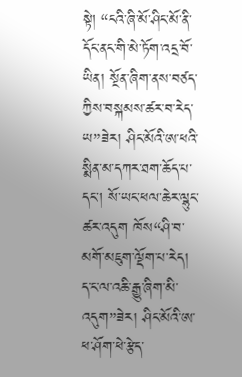སྟེ། “ངའི་ཞི་མོ་ཤིང་མོ་ནི་དོང་ནང་གི་མེ་ཏོག་འདྲ་བོ་ཡིན། སྔོན་ཞིག་ནས་བཙད་ཀྱིས་བསྐམས་ཚར་བ་རེད་ཡ”ཟེར། ཤིང་མོའི་ཨ་ཕའི་སྨིན་མ་དཀར་ཐག་ཆོད་པ་དང་། སོ་ཡང་ཕལ་ཆེར་ལྷུང་ཚར་འདུག ཁོས“ཤི་བ་མགོ་མཇུག་ལྡོག་པ་རེད། ད་ང་ལ་འཆི་རྒྱུ་ཞིག་མི་འདུག”ཟེར། ཤིང་མོའི་ཨ་ཕ་ཤོག་ཕེ་རྩེད་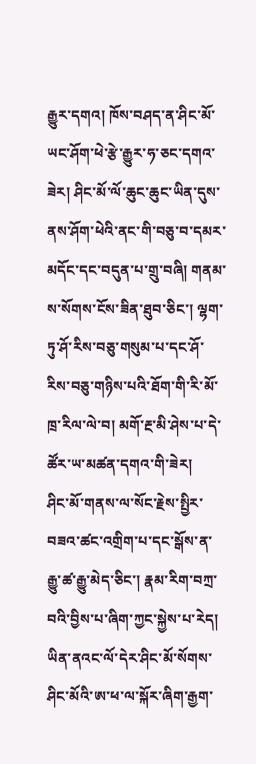རྒྱུར་དགའ། ཁོས་བཤད་ན་ཤིང་མོ་ཡང་ཤོག་ཕེ་རྩེ་རྒྱུར་ཧ་ཅང་དགའ་ཟེར། ཤིང་མོ་ལོ་ཆུང་ཆུང་ཡིན་དུས་ནས་ཤོག་ཕེའི་ནང་གི་བཅུ་བ་དམར་མདོང་དང་བདུན་པ་གྲུ་བཞི། གནམ་ས་སོགས་ངོས་ཟིན་ཐུབ་ཅིང་། ལྷག་ཏུ་ཤོ་རིས་བཅུ་གསུམ་པ་དང་ཤོ་རིས་བཅུ་གཉིས་པའི་ཐོག་གི་རི་མོ་ཁྲ་རིལ་ལེ་བ། མགོ་རྔ་མི་ཤེས་པ་དེ་ཚོར་ཡ་མཚན་དགའ་གི་ཟེར།
ཤིང་མོ་གནས་ལ་སོང་རྗེས་སྤྱིར་བཟའ་ཚང་འགྲིག་པ་དང་སྒོས་ན་རྒྱུ་ཚ་རྒྱུ་མེད་ཅིང་། རྣམ་རིག་བཀྲ་བའི་བྱིས་པ་ཞིག་ཀྱང་སྐྱེས་པ་རེད། ཡིན་ནའང་ལོ་དེར་ཤིང་མོ་སོགས་ཤིང་མོའི་ཨ་ཕ་ལ་སྐོར་ཞིག་རྒྱག་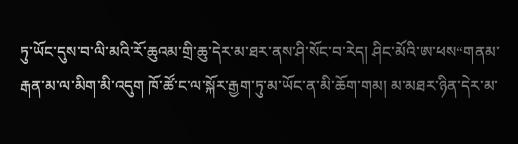ཏུ་ཡོང་དུས་བ་ལི་མའི་རོ་ཆུའམ་གྲི་ཆུ་དེར་མ་ཐར་ནས་ཤི་སོང་བ་རེད། ཤིང་མོའི་ཨ་ཕས“གནམ་རྒན་མ་ལ་མིག་མི་འདུག ཁོ་ཚོ་ང་ལ་སྐོར་རྒྱག་ཏུ་མ་ཡོང་ན་མི་ཆོག་གམ། མ་མཐར་ཉིན་དེར་མ་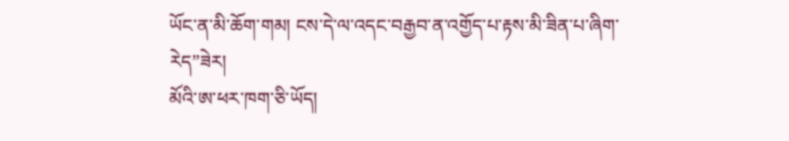ཡོང་ན་མི་ཆོག་གམ། ངས་དེ་ལ་འདང་བརྒྱབ་ན་འགྱོད་པ་རྟས་མི་ཟིན་པ་ཞིག་རེད”ཟེར།
མོའི་ཨ་ཕར་ཁག་ཅི་ཡོད།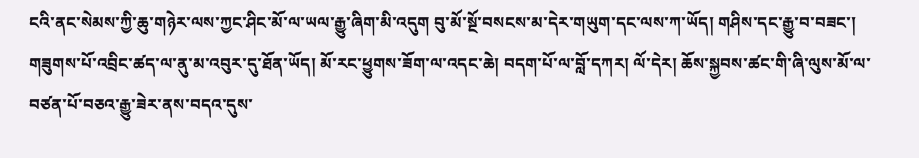ངའི་ནང་སེམས་ཀྱི་ཆུ་གཉེར་ལས་ཀྱང་ཤིང་མོ་ལ་ཡལ་རྒྱུ་ཞིག་མི་འདུག བུ་མོ་སྔོ་བསངས་མ་དེར་གཡུག་དང་ལས་ཀ་ཡོད། གཤིས་དང་རྒྱུ་བ་བཟང་། གཟུགས་པོ་འབྲིང་ཚད་ལ་ནུ་མ་འབུར་དུ་ཐོན་ཡོད། མོ་རང་ཕྱུགས་ཟོག་ལ་འདང་ཆེ། བདག་པོ་ལ་བློ་དཀར། ལོ་དེར། ཆོས་སྐྱབས་ཚང་གི་ཞི་ལུས་མོ་ལ་བཙན་པོ་བཅའ་རྒྱུ་ཟེར་ནས་བདའ་དུས་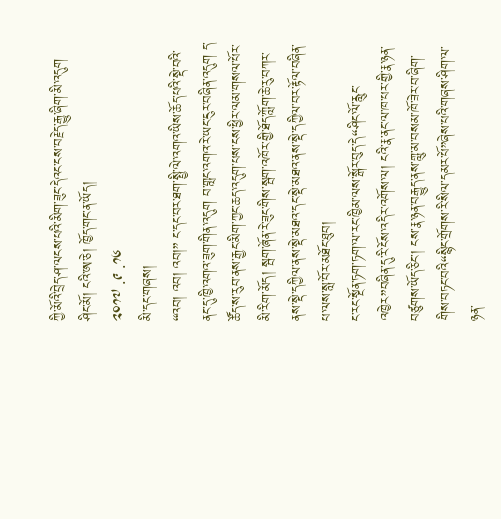ཀྱི་མོའི་བྲེད་ཤ་ལངས་པའི་མིག་ཟུང་དེའང་ངས་བརྗེད་རྒྱུ་ཞིག་མི་འདུག ཤིང་མོ། ངའི་ཨ་ཅེ། ཁྱོད་གང་ན་ཡོད།
༢༠༡༧ .༩ .༡༦
མི་དང་གཞས།
“འབ། འབ། འབ།” ང་དང་བར་ཐག་སྤྱི་ལེ་འགའ་ཡིས་ཆོད་པའི་སྡེ་བའི་ནང་དུ་ཁྱི་འགའ་ཟུག་གིན་འདུག བ་གླང་འགའ་རེ་ཡང་ངུར་བཞིན་འདུག ད་ཚོད་ས་རུབ་ནས་རྒྱང་མིག་ཀྱང་ཆད་འདུག་པས་ངས་ཕྱིར་ལམ་གསལ་པོར་མི་རིག་མོད། སྦག་ཞོན་རེ་ཟུང་གིས་སྦག་འཁོར་གྱི་ཐོད་ཀློག་ཆེ་རུ་བཀར་ནས་སྡེ་དཀྱིལ་ནས་སྡེ་མཐའ་དང་སྡེ་མཐའ་ནས་སྡེ་དཀྱིལ་བར་རྟོལ་བཞིན་པ་ལས་སླ་བོར་མཐོང་ཐུབ།
ང་རང་སྔོན་ཏག་ཏག་ལ་རང་ཁྱིམ་ལས་སྒོར་བུད་དེ“ཤིང་ལོ་རླུང་འཁྱེར”བཞིན་དུ་རི་ངོས་འདིར་འགོས་ལ། ངའི་རྣ་ནང་ལ་ཁ་པར་གྱི་རྣ་ཉན་བཙུགས་ཡོད་ཅིང་། ངས་རྣ་ཉན་བརྒྱུད་ནས་གླུ་མ་བསམ་ཁོ་ཟེར་བ་ཞིག་གིས་བཏང་བའི“སྙིང་གྲོགས་རི་སིལ་དམར་པོ”ཞེས་པའི་གཞས་ཤིག་ལ་ཉན་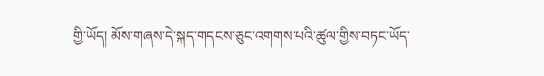གྱི་ཡོད། མོས་གཞས་དེ་སྐད་གདངས་ཅུང་འགགས་པའི་ཚུལ་གྱིས་བཏང་ཡོད་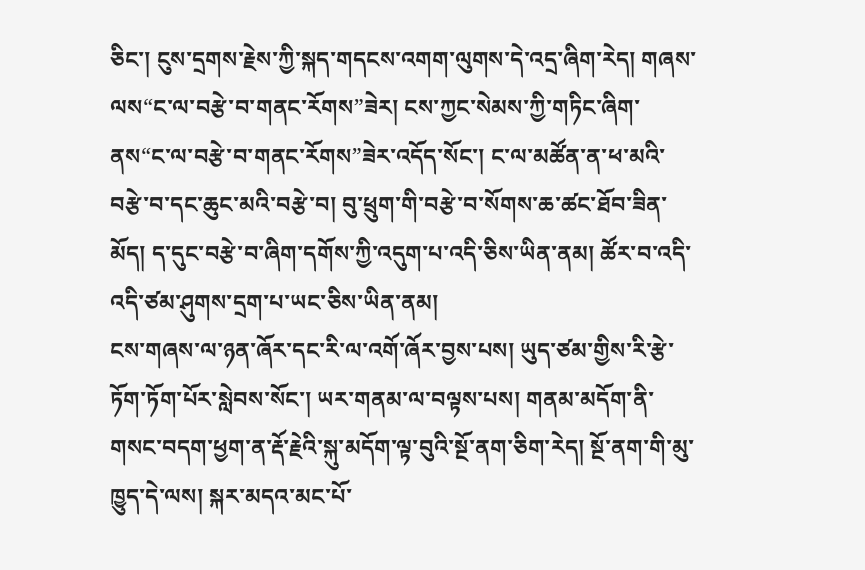ཅིང་། ངུས་དྲགས་རྗེས་ཀྱི་སྐད་གདངས་འགག་ལུགས་དེ་འདྲ་ཞིག་རེད། གཞས་ལས“ང་ལ་བརྩེ་བ་གནང་རོགས”ཟེར། ངས་ཀྱང་སེམས་ཀྱི་གཏིང་ཞིག་ནས“ང་ལ་བརྩེ་བ་གནང་རོགས”ཟེར་འདོད་སོང་། ང་ལ་མཚོན་ན་ཕ་མའི་བརྩེ་བ་དང་ཆུང་མའི་བརྩེ་བ། བུ་ཕྲུག་གི་བརྩེ་བ་སོགས་ཆ་ཚང་ཐོབ་ཟིན་མོད། ད་དུང་བརྩེ་བ་ཞིག་དགོས་ཀྱི་འདུག་པ་འདི་ཅིས་ཡིན་ནམ། ཚོར་བ་འདི་འདི་ཙམ་ཤུགས་དྲག་པ་ཡང་ཅིས་ཡིན་ནམ།
ངས་གཞས་ལ་ཉན་ཞོར་དང་རི་ལ་འགོ་ཞོར་བྱས་པས། ཡུད་ཙམ་གྱིས་རི་རྩེ་ཏོག་ཏོག་པོར་སླེབས་སོང་། ཡར་གནམ་ལ་བལྟས་པས། གནམ་མདོག་ནི་གསང་བདག་ཕྱག་ན་རྡོ་རྗེའི་སྐུ་མདོག་ལྟ་བུའི་སྔོ་ནག་ཅིག་རེད། སྔོ་ནག་གི་མུ་ཁྱུད་དེ་ལས། སྐར་མདའ་མང་པོ་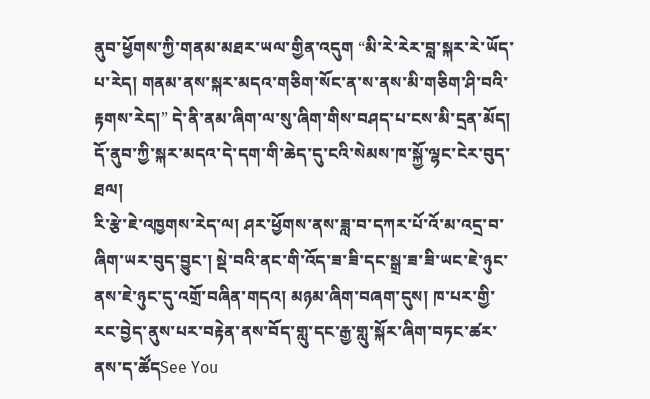ནུབ་ཕྱོགས་ཀྱི་གནམ་མཐར་ཡལ་གྱིན་འདུག “མི་རེ་རེར་བླ་སྐར་རེ་ཡོད་པ་རེད། གནམ་ནས་སྐར་མདའ་གཅིག་སོང་ན་ས་ནས་མི་གཅིག་ཤི་བའི་རྟགས་རེད།” དེ་ནི་ནམ་ཞིག་ལ་སུ་ཞིག་གིས་བཤད་པ་ངས་མི་དྲན་མོད། དོ་ནུབ་ཀྱི་སྐར་མདའ་དེ་དག་གི་ཆེད་དུ་ངའི་སེམས་ཁ་སྐྱོ་ལྷང་ངེར་བུད་ཐལ།
རི་རྩེ་ཇེ་འཁྱགས་རེད་ལ། ཤར་ཕྱོགས་ནས་ཟླ་བ་དཀར་པོ་འོ་མ་འདྲ་བ་ཞིག་ཡར་བུད་བྱུང་། སྡེ་བའི་ནང་གི་འོད་ཟ་ཟི་དང་སྒྲ་ཟ་ཟི་ཡང་ཇེ་ཉུང་ནས་ཇེ་ཉུང་དུ་འགྲོ་བཞིན་གདའ། མཉམ་ཞིག་བཞག་དུས། ཁ་པར་གྱི་རང་བྱེད་ནུས་པར་བརྟེན་ནས་བོད་གླུ་དང་རྒྱ་གླུ་སྐོར་ཞིག་བཏང་ཚར་ནས་ད་ཚོདSee You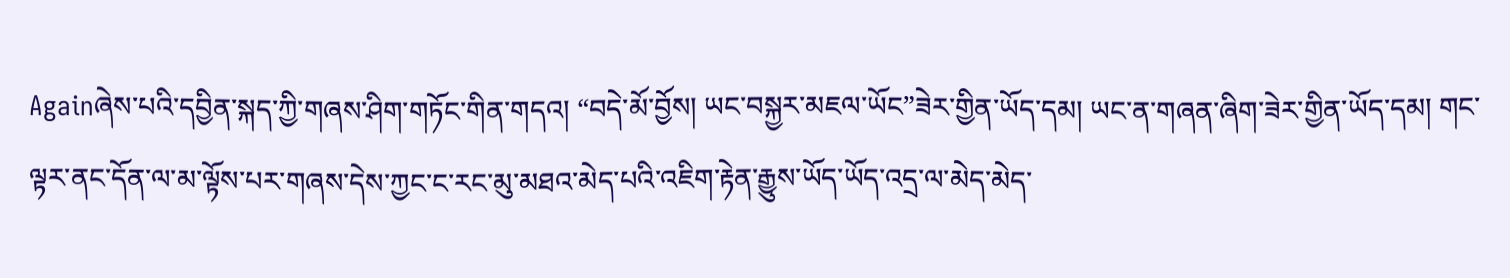Againཞེས་པའི་དབྱིན་སྐད་ཀྱི་གཞས་ཤིག་གཏོང་གིན་གདའ། “བདེ་མོ་བྱོས། ཡང་བསྐྱར་མཇལ་ཡོང”ཟེར་གྱིན་ཡོད་དམ། ཡང་ན་གཞན་ཞིག་ཟེར་གྱིན་ཡོད་དམ། གང་ལྟར་ནང་དོན་ལ་མ་ལྟོས་པར་གཞས་དེས་ཀྱང་ང་རང་མུ་མཐའ་མེད་པའི་འཇིག་རྟེན་རྒྱུས་ཡོད་ཡོད་འདྲ་ལ་མེད་མེད་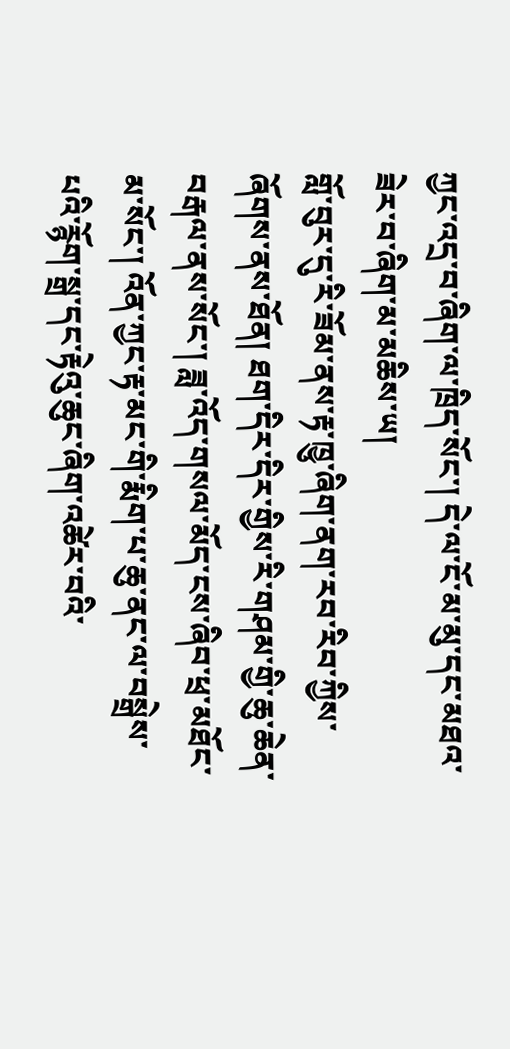ཀྱང་འདྲ་བ་ཞིག་ལ་ཁྲིད་སོང་། དེ་ལ་ངོ་མ་མུ་དང་མཐའ་ཟེར་བ་ཞིག་མ་མཆིས་ཡ།
གློ་བུར་དུ་རི་ཟོམ་ནས་རྟ་ཁྱུ་ཞིག་ནག་རབ་རིབ་ཀྱིས་ཞོགས་ནས་ཐོན། ཐག་དིར་དིར་གྱིས་རི་གཤམ་གྱི་ཆུ་ཆེན་བརྒལ་ནས་སོང་། ཟླ་འོད་གསལ་མོད་ངས་ཞིབ་ཕྲ་མཐོང་མ་སོང་། འོན་ཀྱང་རྟ་མང་གི་རྨིག་པ་ཆུ་ནང་ལ་བསྒྲེས་པའི་རྙོག་སྒྲ་དང་རྟེའུ་ཆུང་ཞིག་འཚེར་བའི་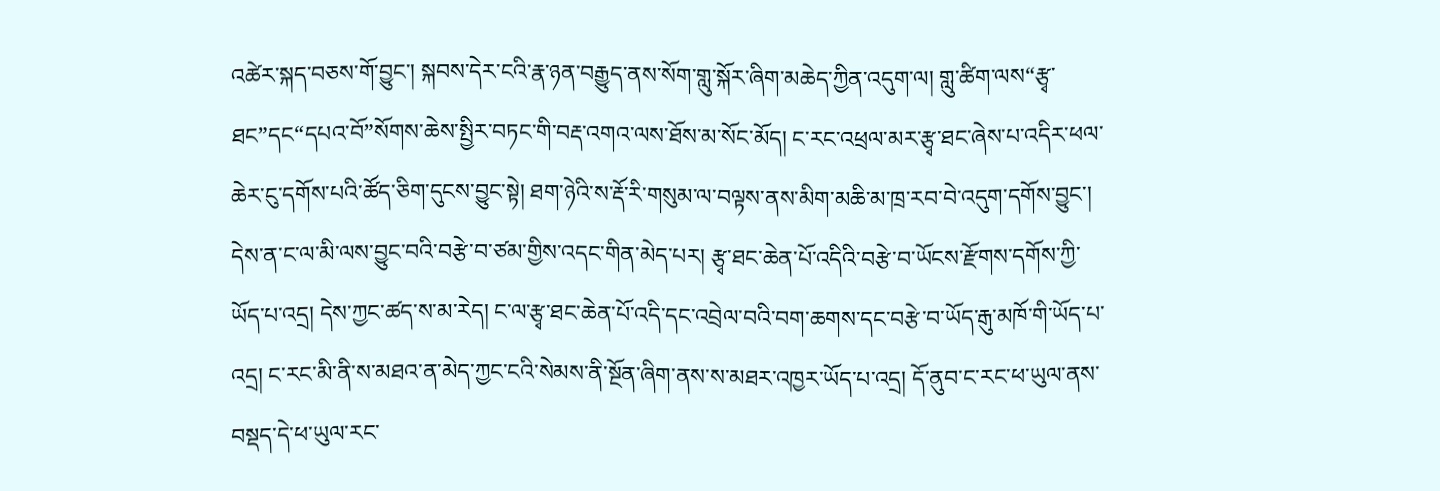འཚེར་སྐད་བཅས་གོ་བྱུང་། སྐབས་དེར་ངའི་རྣ་ཉན་བརྒྱུད་ནས་སོག་གླུ་སྐོར་ཞིག་མཆེད་ཀྱིན་འདུག་ལ། གླུ་ཚིག་ལས“རྩྭ་ཐང”དང“དཔའ་བོ”སོགས་ཆེས་སྤྱིར་བཏང་གི་བརྡ་འགའ་ལས་ཐོས་མ་སོང་མོད། ང་རང་འཕྲལ་མར་རྩྭ་ཐང་ཞེས་པ་འདིར་ཕལ་ཆེར་ངུ་དགོས་པའི་ཚོད་ཅིག་དུངས་བྱུང་སྟེ། ཐག་ཉེའི་ས་རྡོ་རི་གསུམ་ལ་བལྟས་ནས་མིག་མཆི་མ་ཁྲ་རབ་བེ་འདུག་དགོས་བྱུང་། དེས་ན་ང་ལ་མི་ལས་བྱུང་བའི་བརྩེ་བ་ཙམ་གྱིས་འདང་གིན་མེད་པར། རྩྭ་ཐང་ཆེན་པོ་འདིའི་བརྩེ་བ་ཡོངས་རྫོགས་དགོས་ཀྱི་ཡོད་པ་འདྲ། དེས་ཀྱང་ཚད་ས་མ་རེད། ང་ལ་རྩྭ་ཐང་ཆེན་པོ་འདི་དང་འབྲེལ་བའི་བག་ཆགས་དང་བརྩེ་བ་ཡོད་རྒུ་མཁོ་གི་ཡོད་པ་འདྲ། ང་རང་མི་ནི་ས་མཐའ་ན་མེད་ཀྱང་ངའི་སེམས་ནི་སྔོན་ཞིག་ནས་ས་མཐར་འཁྱར་ཡོད་པ་འདྲ། དོ་ནུབ་ང་རང་ཕ་ཡུལ་ནས་བསྡད་དེ་ཕ་ཡུལ་རང་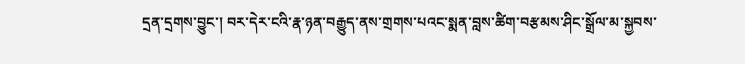དྲན་དྲགས་བྱུང་། བར་དེར་ངའི་རྣ་ཉན་བརྒྱུད་ནས་གྲགས་པའང་སྨན་བླས་ཚིག་བརྩམས་ཤིང་སྒྲོལ་མ་སྐྱབས་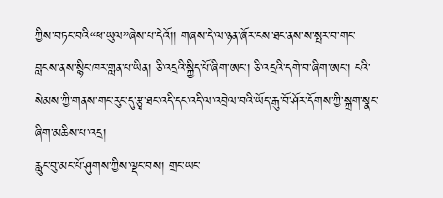ཀྱིས་བཏང་བའི“ཕ་ཡུལ”ཞེས་པ་དེའོ།། གཞས་དེ་ལ་ཉན་ཞོར་ངས་ཐང་ནས་ས་སྤར་བ་གང་བླངས་ནས་སྙིང་ཁར་གླན་པ་ཡིན། ཅི་འདྲའི་སྐྱིད་པོ་ཞིག་ཨང་། ཅི་འདྲའི་དགེ་བ་ཞིག་ཨང་། ངའི་སེམས་ཀྱི་གནས་གང་རུང་དུ་རྩྭ་ཐང་འདི་དང་འདི་ལ་འབྲེལ་བའི་ཡོད་རྒུ་བོ་ཤོར་དོགས་ཀྱི་སྐྲག་སྣང་ཞིག་མཆིས་པ་འདྲ།
རླུང་བུ་མང་པོ་ཤུགས་ཀྱིས་ལྡང་བས། གྲང་ཡང་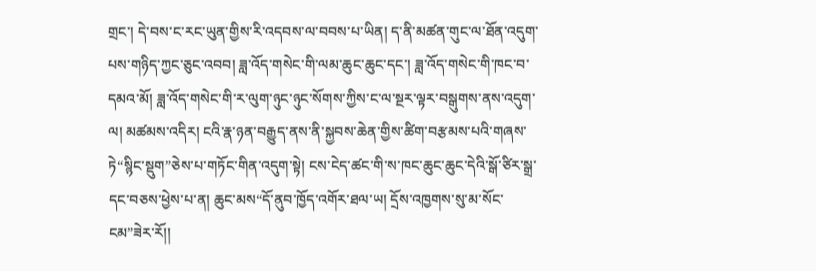གྲང་། དེ་བས་ང་རང་ཡུན་གྱིས་རི་འདབས་ལ་བབས་པ་ཡིན། ད་ནི་མཚན་གུང་ལ་ཐོན་འདུག་པས་གཉིད་ཀྱང་ཅུང་འབབ། ཟླ་འོད་གསེང་གི་ལམ་ཆུང་ཆུང་དང་། ཟླ་འོད་གསེང་གི་ཁང་བ་དམའ་མོ། ཟླ་འོད་གསེང་གི་ར་ལུག་ཉུང་ཉུང་སོགས་ཀྱིས་ང་ལ་སྔར་ལྟར་བསྒུགས་ནས་འདུག་ལ། མཚམས་འདིར། ངའི་རྣ་ཉན་བརྒྱུད་ནས་ནི་སྐྱབས་ཆེན་གྱིས་ཚིག་བརྩམས་པའི་གཞས་ཏེ“སྙིང་སྡུག”ཅེས་པ་གཏོང་གིན་འདུག་སྟེ། ངས་ངེད་ཚང་གི་ས་ཁང་ཆུང་ཆུང་དེའི་སྒོ་ཙིར་སྒྲ་དང་བཅས་ཕྱེས་པ་ན། ཆུང་མས“དོ་ནུབ་ཁྱོད་འགོར་ཐལ་ཡ། དྲོས་འཁྱགས་སུ་མ་སོང་ངམ”ཟེར་རོ།།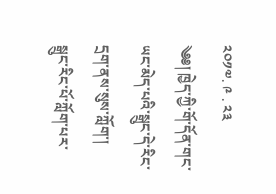༢༠༡༧. ༩ . ༢༣
༄༅། ཁྱེད་ཀྱི་གོ་དོན་གང་ཡང་མེད་པའི་སྒྲུང་དེ་རིང་དྲག་ནས་སུས་ཀློག་།
སྒྲུང་རིང་པོ་ཀློག་པར་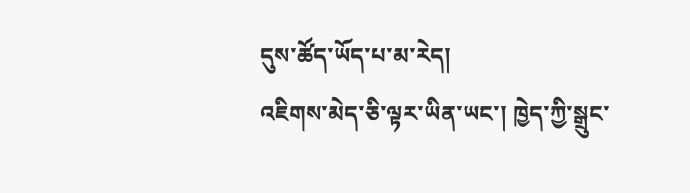དུས་ཚོད་ཡོད་པ་མ་རེད།
འཇིགས་མེད་ཅི་ལྟར་ཡིན་ཡང་། ཁྱེད་ཀྱི་སྒྲུང་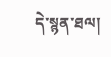དེ་སྙན་ཐལ།